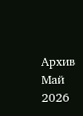Архив Май 2026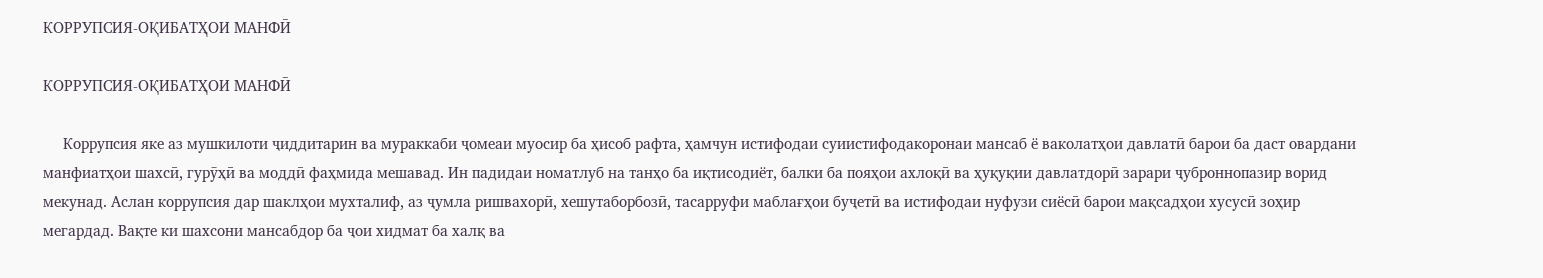КОРРУПСИЯ-ОҚИБАТҲОИ МАНФӢ

КОРРУПСИЯ-ОҚИБАТҲОИ МАНФӢ

     Коррупсия яке аз мушкилоти ҷиддитарин ва мураккаби ҷомеаи муосир ба ҳисоб рафта, ҳамчун истифодаи суиистифодакоронаи мансаб ё ваколатҳои давлатӣ барои ба даст овардани манфиатҳои шахсӣ, гурӯҳӣ ва моддӣ фаҳмида мешавад. Ин падидаи номатлуб на танҳо ба иқтисодиёт, балки ба пояҳои ахлоқӣ ва ҳуқуқии давлатдорӣ зарари ҷуброннопазир ворид мекунад. Аслан коррупсия дар шаклҳои мухталиф, аз ҷумла ришвахорӣ, хешутаборбозӣ, тасарруфи маблағҳои буҷетӣ ва истифодаи нуфузи сиёсӣ барои мақсадҳои хусусӣ зоҳир мегардад. Вақте ки шахсони мансабдор ба ҷои хидмат ба халқ ва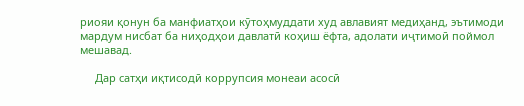риояи қонун ба манфиатҳои кӯтоҳмуддати худ авлавият медиҳанд, эътимоди мардум нисбат ба ниҳодҳои давлатӣ коҳиш ёфта, адолати иҷтимоӣ поймол мешавад.

     Дар сатҳи иқтисодӣ коррупсия монеаи асосӣ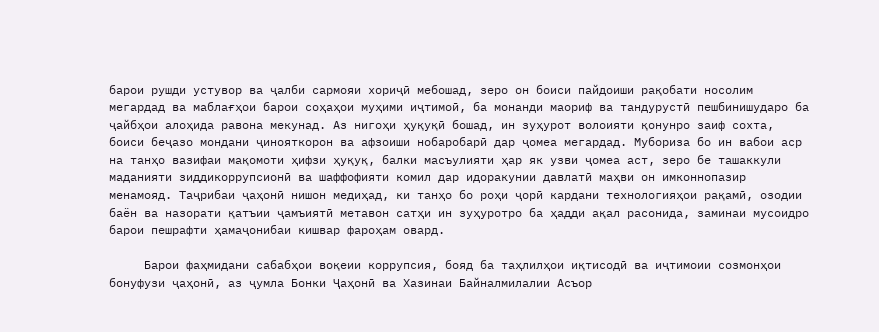барои рушди устувор ва ҷалби сармояи хориҷӣ мебошад, зеро он боиси пайдоиши рақобати носолим мегардад ва маблағҳои барои соҳаҳои муҳими иҷтимоӣ, ба монанди маориф ва тандурустӣ пешбинишударо ба ҷайбҳои алоҳида равона мекунад. Аз нигоҳи ҳуқуқӣ бошад, ин зуҳурот волоияти қонунро заиф сохта, боиси беҷазо мондани ҷинояткорон ва афзоиши нобаробарӣ дар ҷомеа мегардад. Мубориза бо ин вабои аср на танҳо вазифаи мақомоти ҳифзи ҳуқуқ, балки масъулияти ҳар як узви ҷомеа аст, зеро бе ташаккули маданияти зиддикоррупсионӣ ва шаффофияти комил дар идоракунии давлатӣ маҳви он имконнопазир менамояд. Таҷрибаи ҷаҳонӣ нишон медиҳад, ки танҳо бо роҳи ҷорӣ кардани технологияҳои рақамӣ, озодии баён ва назорати қатъии ҷамъиятӣ метавон сатҳи ин зуҳуротро ба ҳадди ақал расонида, заминаи мусоидро барои пешрафти ҳамаҷонибаи кишвар фароҳам овард.

     Барои фаҳмидани сабабҳои воқеии коррупсия, бояд ба таҳлилҳои иқтисодӣ ва иҷтимоии созмонҳои бонуфузи ҷаҳонӣ, аз ҷумла Бонки Ҷаҳонӣ ва Хазинаи Байналмилалии Асъор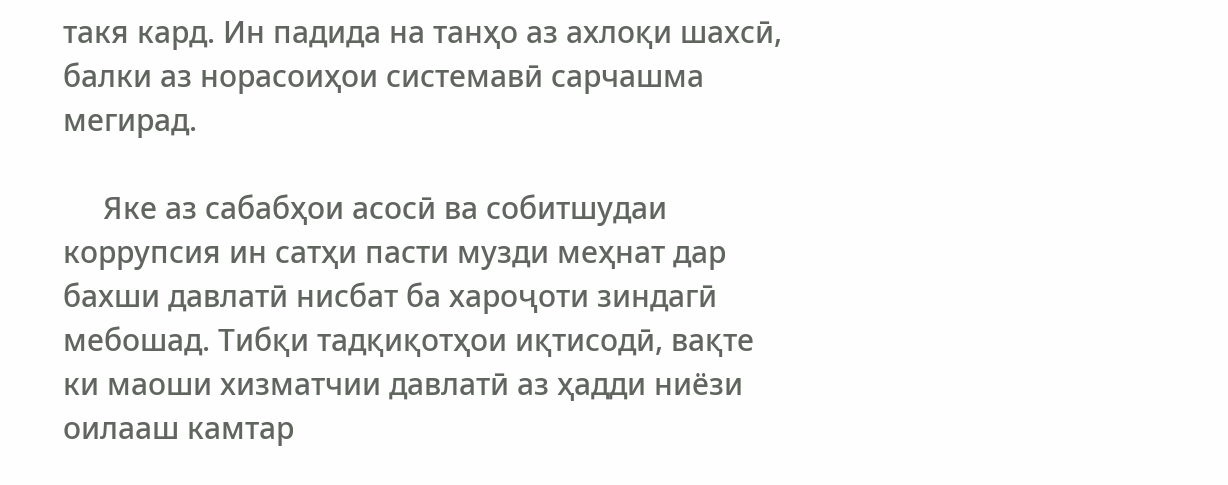такя кард. Ин падида на танҳо аз ахлоқи шахсӣ, балки аз норасоиҳои системавӣ сарчашма мегирад.

     Яке аз сабабҳои асосӣ ва собитшудаи коррупсия ин сатҳи пасти музди меҳнат дар бахши давлатӣ нисбат ба хароҷоти зиндагӣ мебошад. Тибқи тадқиқотҳои иқтисодӣ, вақте ки маоши хизматчии давлатӣ аз ҳадди ниёзи оилааш камтар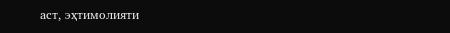аст, эҳтимолияти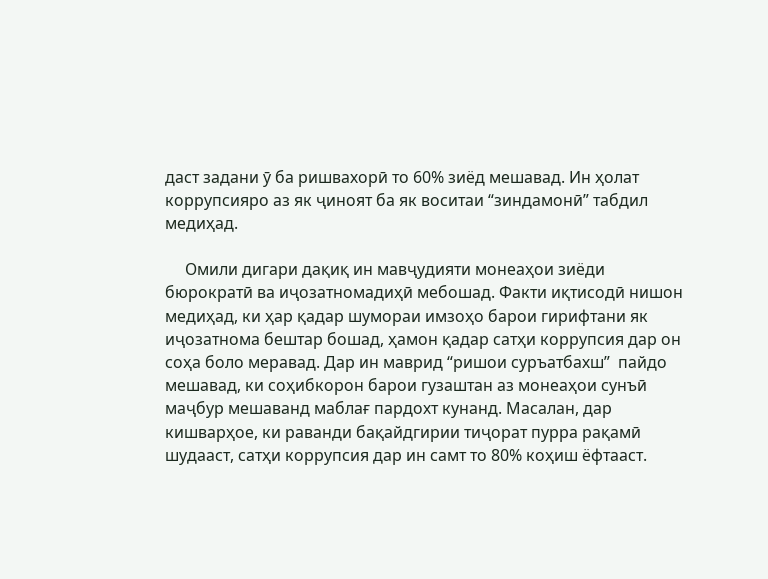даст задани ӯ ба ришвахорӣ то 60% зиёд мешавад. Ин ҳолат коррупсияро аз як ҷиноят ба як воситаи “зиндамонӣ” табдил медиҳад.

     Омили дигари дақиқ ин мавҷудияти монеаҳои зиёди бюрократӣ ва иҷозатномадиҳӣ мебошад. Факти иқтисодӣ нишон медиҳад, ки ҳар қадар шумораи имзоҳо барои гирифтани як иҷозатнома бештар бошад, ҳамон қадар сатҳи коррупсия дар он соҳа боло меравад. Дар ин маврид “ришои суръатбахш”  пайдо мешавад, ки соҳибкорон барои гузаштан аз монеаҳои сунъӣ маҷбур мешаванд маблағ пардохт кунанд. Масалан, дар кишварҳое, ки раванди бақайдгирии тиҷорат пурра рақамӣ шудааст, сатҳи коррупсия дар ин самт то 80% коҳиш ёфтааст.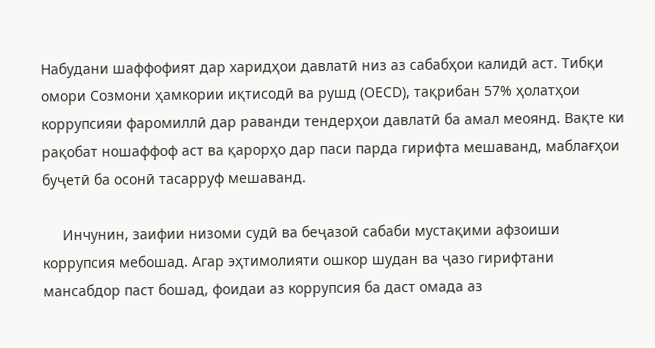Набудани шаффофият дар харидҳои давлатӣ низ аз сабабҳои калидӣ аст. Тибқи омори Созмони ҳамкории иқтисодӣ ва рушд (OECD), тақрибан 57% ҳолатҳои коррупсияи фаромиллӣ дар раванди тендерҳои давлатӣ ба амал меоянд. Вақте ки рақобат ношаффоф аст ва қарорҳо дар паси парда гирифта мешаванд, маблағҳои буҷетӣ ба осонӣ тасарруф мешаванд.

     Инчунин, заифии низоми судӣ ва беҷазоӣ сабаби мустақими афзоиши коррупсия мебошад. Агар эҳтимолияти ошкор шудан ва ҷазо гирифтани мансабдор паст бошад, фоидаи аз коррупсия ба даст омада аз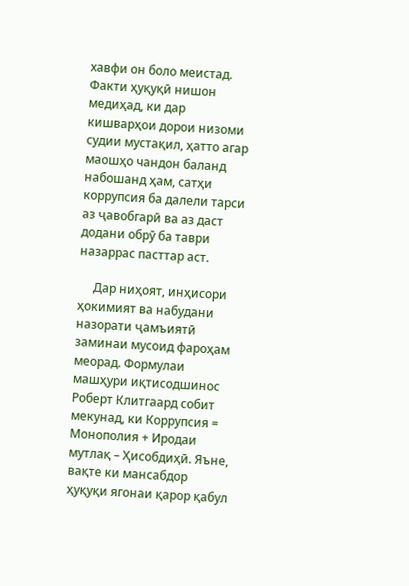хавфи он боло меистад. Факти ҳуқуқӣ нишон медиҳад, ки дар кишварҳои дорои низоми судии мустақил, ҳатто агар маошҳо чандон баланд набошанд ҳам, сатҳи коррупсия ба далели тарси аз ҷавобгарӣ ва аз даст додани обрӯ ба таври назаррас пасттар аст.

     Дар ниҳоят, инҳисори  ҳокимият ва набудани назорати ҷамъиятӣ заминаи мусоид фароҳам меорад. Формулаи машҳури иқтисодшинос Роберт Клитгаард собит мекунад, ки Коррупсия = Монополия + Иродаи мутлақ – Ҳисобдиҳӣ. Яъне, вақте ки мансабдор ҳуқуқи ягонаи қарор қабул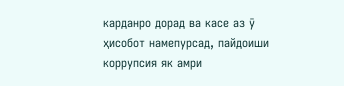карданро дорад ва касе аз ӯ ҳисобот намепурсад, пайдоиши коррупсия як амри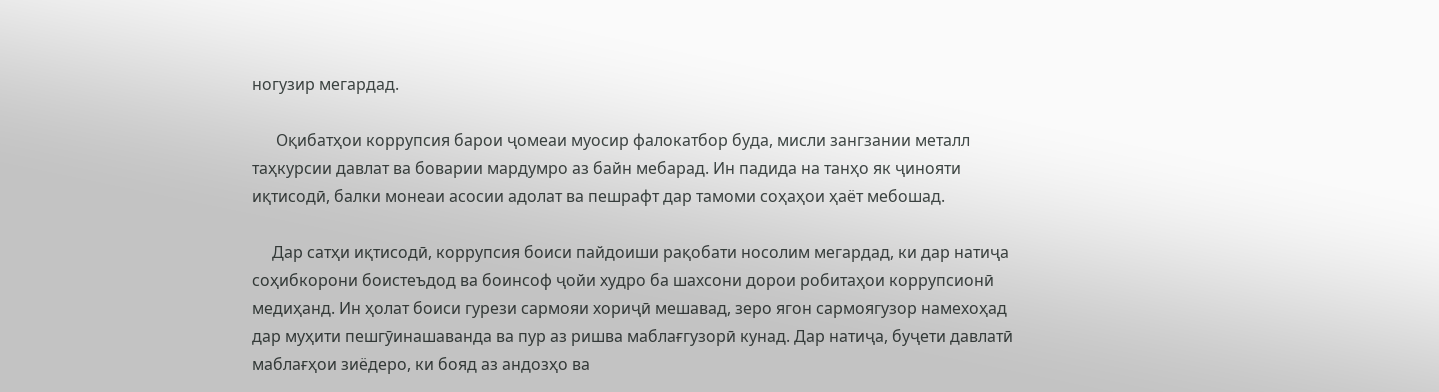ногузир мегардад.

      Оқибатҳои коррупсия барои ҷомеаи муосир фалокатбор буда, мисли зангзании металл таҳкурсии давлат ва боварии мардумро аз байн мебарад. Ин падида на танҳо як ҷинояти иқтисодӣ, балки монеаи асосии адолат ва пешрафт дар тамоми соҳаҳои ҳаёт мебошад.

     Дар сатҳи иқтисодӣ, коррупсия боиси пайдоиши рақобати носолим мегардад, ки дар натиҷа соҳибкорони боистеъдод ва боинсоф ҷойи худро ба шахсони дорои робитаҳои коррупсионӣ медиҳанд. Ин ҳолат боиси гурези сармояи хориҷӣ мешавад, зеро ягон сармоягузор намехоҳад дар муҳити пешгӯинашаванда ва пур аз ришва маблағгузорӣ кунад. Дар натиҷа, буҷети давлатӣ маблағҳои зиёдеро, ки бояд аз андозҳо ва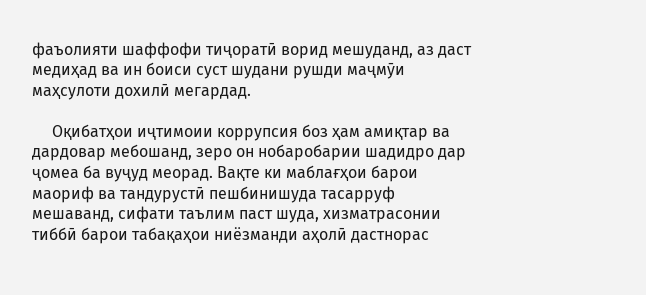фаъолияти шаффофи тиҷоратӣ ворид мешуданд, аз даст медиҳад ва ин боиси суст шудани рушди маҷмӯи маҳсулоти дохилӣ мегардад.

     Оқибатҳои иҷтимоии коррупсия боз ҳам амиқтар ва дардовар мебошанд, зеро он нобаробарии шадидро дар ҷомеа ба вуҷуд меорад. Вақте ки маблағҳои барои маориф ва тандурустӣ пешбинишуда тасарруф мешаванд, сифати таълим паст шуда, хизматрасонии тиббӣ барои табақаҳои ниёзманди аҳолӣ дастнорас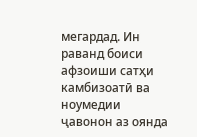мегардад. Ин раванд боиси афзоиши сатҳи камбизоатӣ ва ноумедии ҷавонон аз оянда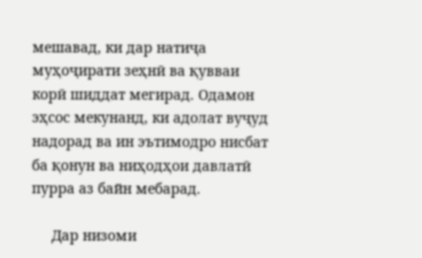мешавад, ки дар натиҷа муҳоҷирати зеҳнӣ ва қувваи корӣ шиддат мегирад. Одамон эҳсос мекунанд, ки адолат вуҷуд надорад ва ин эътимодро нисбат ба қонун ва ниҳодҳои давлатӣ пурра аз байн мебарад.

     Дар низоми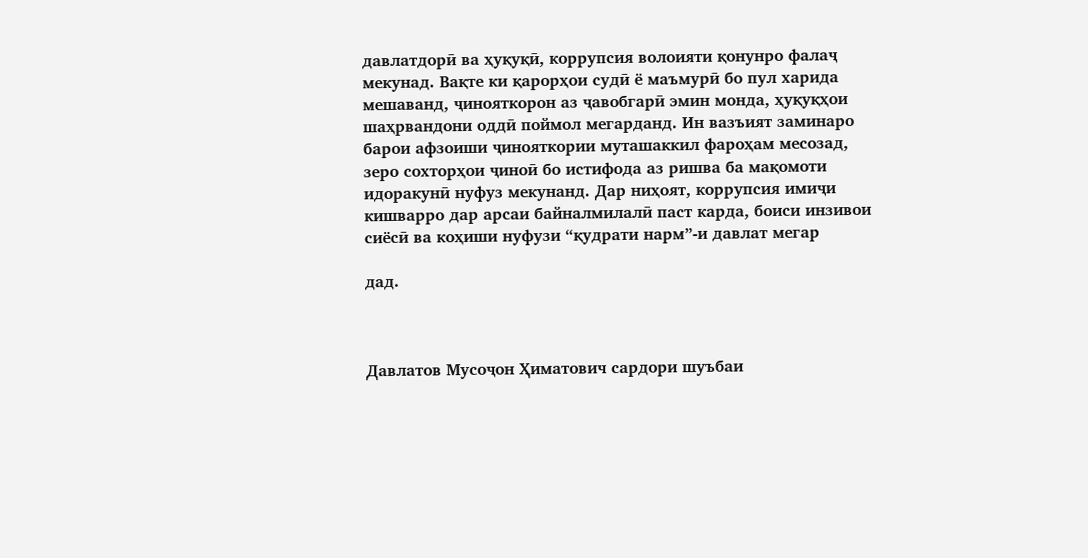давлатдорӣ ва ҳуқуқӣ, коррупсия волоияти қонунро фалаҷ мекунад. Вақте ки қарорҳои судӣ ё маъмурӣ бо пул харида мешаванд, ҷинояткорон аз ҷавобгарӣ эмин монда, ҳуқуқҳои шаҳрвандони оддӣ поймол мегарданд. Ин вазъият заминаро барои афзоиши ҷинояткории муташаккил фароҳам месозад, зеро сохторҳои ҷиноӣ бо истифода аз ришва ба мақомоти идоракунӣ нуфуз мекунанд. Дар ниҳоят, коррупсия имиҷи кишварро дар арсаи байналмилалӣ паст карда, боиси инзивои сиёсӣ ва коҳиши нуфузи “қудрати нарм”-и давлат мегар

дад.



Давлатов Мусоҷон Ҳиматович сардори шуъбаи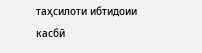таҳсилоти ибтидоии касбӣ